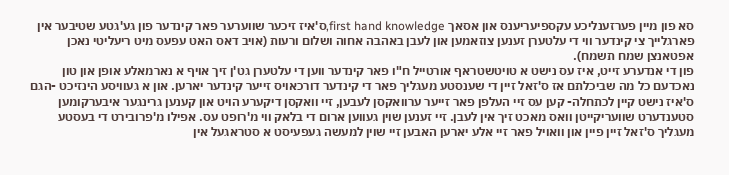סא פון מיין פערזענליכע עקספיעריענס און אסאך first hand knowledge,ס'איז זיכער שווערער פאר קינדער פון גע'גטע שטיבער אין פארגלייך צי קינדער ווי די עלטערן זענען צוזאמען און לעבן באהבה אחוה ושלום ורעות (אויב דאס האט עפעס מיט ריעליטי נאכן אפטאנצן שמח תשמח).
פון די אנדערע זייט, איז עס נישט א טויטשטראף אורטייל ח"ו פאר קינדער ווען די עלטערן גט'ן זיך אויף א נארמאלע אופן און טון נאכדעם כל מה שביכלתם אז ס'זאל זיין די שענסטע מעגליך פאר די קינדער דורכאויס זייער קינדער יארען. און א געוויסע הינזיכט -הגם ס'איז נישט קיין לכתחלה- קען עס זיי העלפן פאר זייער ערוואקסן לעבען, זיי וואקסן דיקערע הויט און קענען גרינגער איבערקומען סטענדערט שוועריקייטן וואס מאכט זיך אין לעבן. זיי זענען שוין געווען ארום די בלאק ווי מ'רופט עס. אפילו מ'פרובירט די בעסטע מעגליך ס'זאל זיין פיין און וואויל פאר זיי אלע יארען האבען זיי שוין למעשה געפעיסט א סטראגעל אין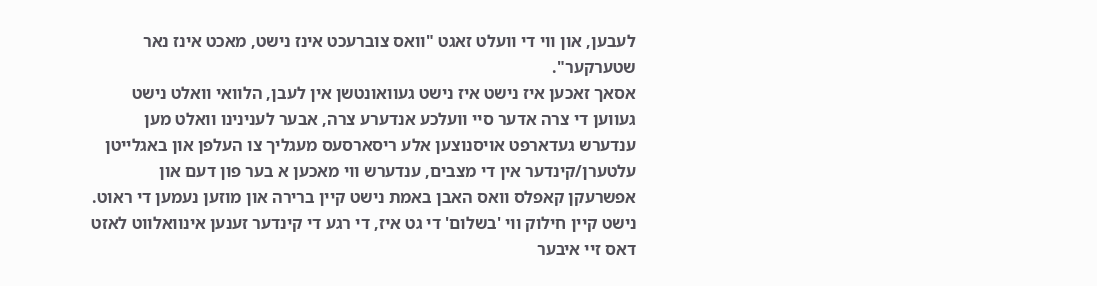לעבען, און ווי די וועלט זאגט "וואס צוברעכט אינז נישט, מאכט אינז נאר שטערקער".
אסאך זאכען איז נישט איז נישט געוואונטשן אין לעבן, הלוואי וואלט נישט געווען די צרה אדער סיי וועלכע אנדערע צרה, אבער לענינינו וואלט מען ענדערש געדארפט אויסנוצען אלע ריסארסעס מעגליך צו העלפן און באגלייטן עלטערן/קינדער אין די מצבים, ענדערש ווי מאכען א בער פון דעם און אפשרעקן קאפלס וואס האבן באמת נישט קיין ברירה און מוזען נעמען די ראוט.
נישט קיין חילוק ווי 'בשלום' די גט איז, די רגע די קינדער זענען אינוואלווט לאזט דאס זיי איבער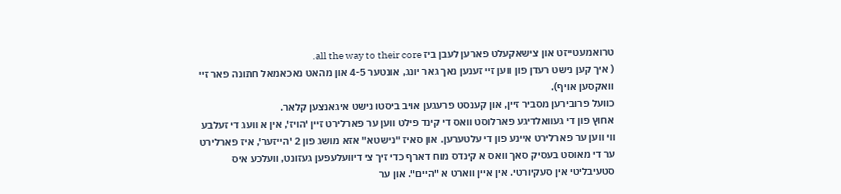טרואמעטייזט און צישאקעלט פארען לעבן ביז all the way to their core.
( איך קען נישט רעדן פון ווען זיי זענען נאך גאר יונג, אונטער 4-5 און מהאט נאכאמאל חתונה פאר זיי וואקסען אויף).
כוועל פרובירען מסביר זיין, און קענסט פרעגען אויב ביסטו נישט איגאנצען קלאר.
אחוץ פון די געוואלדיגע פארלוסט וואס די קינד פילט ווען ער פארלירט זיין 'הויז', אין א וועג די זעלבע ווי ווען ער פארלירט איינע פון די עלטערען. און סאיז "נישטא" אזא מושג פון 2 'הייזער', איז פארלירט ער די מאוסט בעסיק סאך וואס א קינדס מוח דארף כדי זיך צי דיוועלעפען געזונט, וועלכע איס סטעיבליטי אין סעקיורטי. אין איין ווארט א "היים". און ער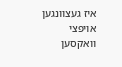איז געצוונגען אויפצי וואקסען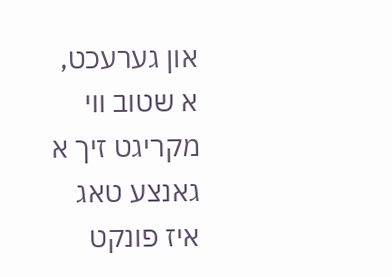און גערעכט, א שטוב ווי מקריגט זיך א גאנצע טאג איז פונקט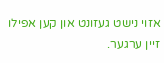אזוי נישט געזונט און קען אפילו זיין ערגער.